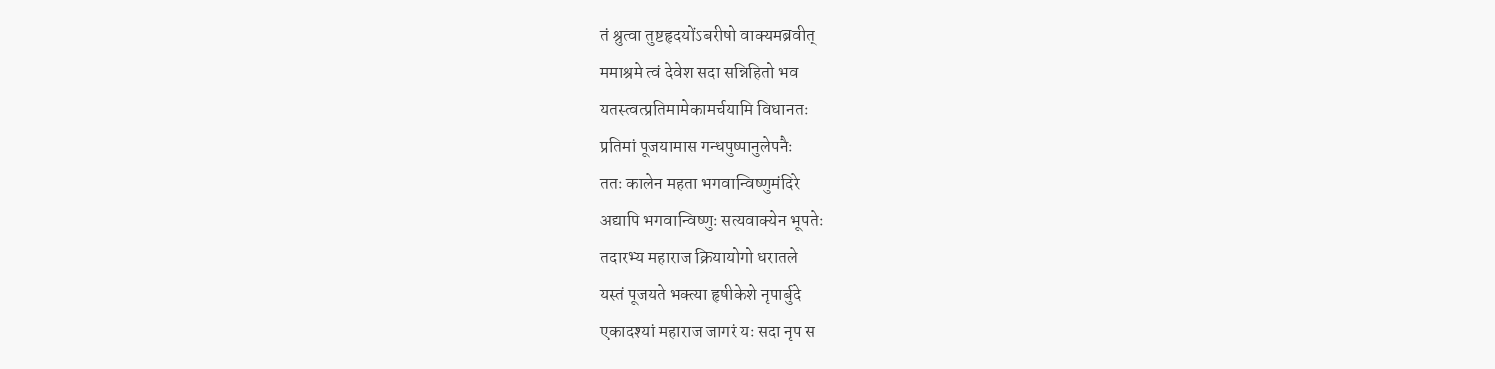तं श्रुत्वा तुष्टहृदयोंऽबरीषो वाक्यमब्रवीत्
ममाश्रमे त्वं देवेश सदा सन्निहितो भव
यतस्त्वत्प्रतिमामेकामर्चयामि विधानतः
प्रतिमां पूजयामास गन्धपुष्पानुलेपनैः
ततः कालेन महता भगवान्विष्णुमंदिरे
अद्यापि भगवान्विष्णुः सत्यवाक्येन भूपतेः
तदारभ्य महाराज क्रियायोगो धरातले
यस्तं पूजयते भक्त्या हृषीकेशे नृपार्बुदे
एकादश्यां महाराज जागरं यः सदा नृप स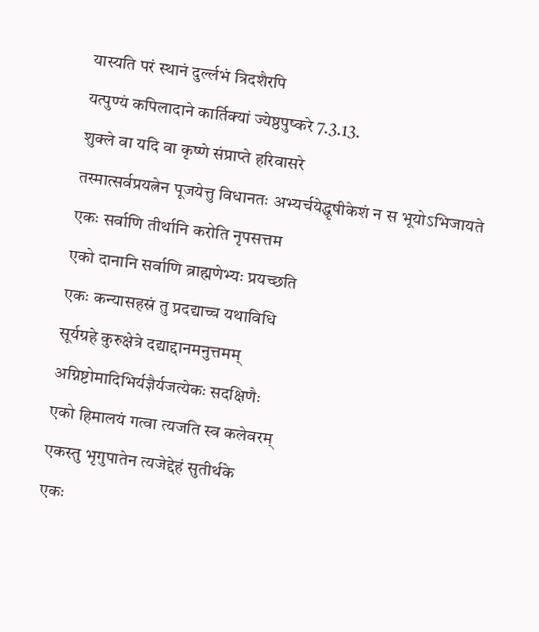यास्यति परं स्थानं दुर्ल्लभं त्रिदशैरपि
यत्पुण्यं कपिलादाने कार्तिक्यां ज्येष्ठपुष्करे 7.3.13.
शुक्ले वा यदि वा कृष्णे संप्राप्ते हरिवासरे
तस्मात्सर्वप्रयत्नेन पूजयेत्तु विधानतः अभ्यर्चयेद्धृषीकेशं न स भूयोऽभिजायते
एकः सर्वाणि तीर्थानि करोति नृपसत्तम
एको दानानि सर्वाणि ब्राह्मणेभ्यः प्रयच्छति
एकः कन्यासहस्रं तु प्रदद्याच्च यथाविधि
सूर्यग्रहे कुरुक्षेत्रे दद्याद्दानमनुत्तमम्
अग्निष्टोमादिभिर्यज्ञैर्यजत्येकः सदक्षिणैः
एको हिमालयं गत्वा त्यजति स्व कलेवरम्
एकस्तु भृगुपातेन त्यजेद्देहं सुतीर्थके
एकः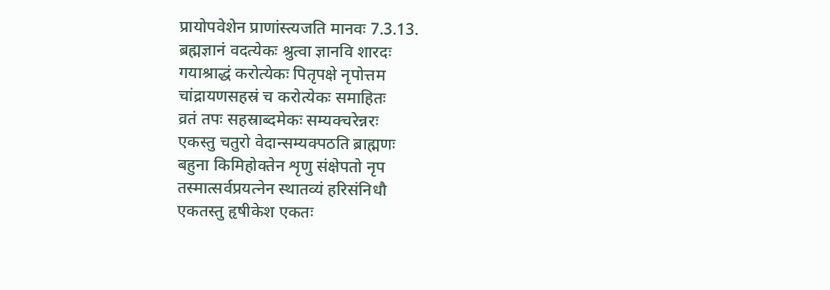प्रायोपवेशेन प्राणांस्त्यजति मानवः 7.3.13.
ब्रह्मज्ञानं वदत्येकः श्रुत्वा ज्ञानवि शारदः
गयाश्राद्धं करोत्येकः पितृपक्षे नृपोत्तम
चांद्रायणसहस्रं च करोत्येकः समाहितः
व्रतं तपः सहस्राब्दमेकः सम्यक्चरेन्नरः
एकस्तु चतुरो वेदान्सम्यक्पठति ब्राह्मणः
बहुना किमिहोक्तेन शृणु संक्षेपतो नृप
तस्मात्सर्वप्रयत्नेन स्थातव्यं हरिसंनिधौ
एकतस्तु हृषीकेश एकतः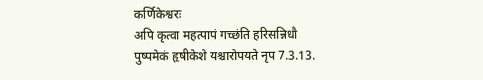कर्णिकेश्वरः
अपि कृत्वा महत्पापं गच्छंति हरिसन्निधौ
पुष्पमेकं हृषीकेशे यश्चारोपयते नृप 7.3.13.